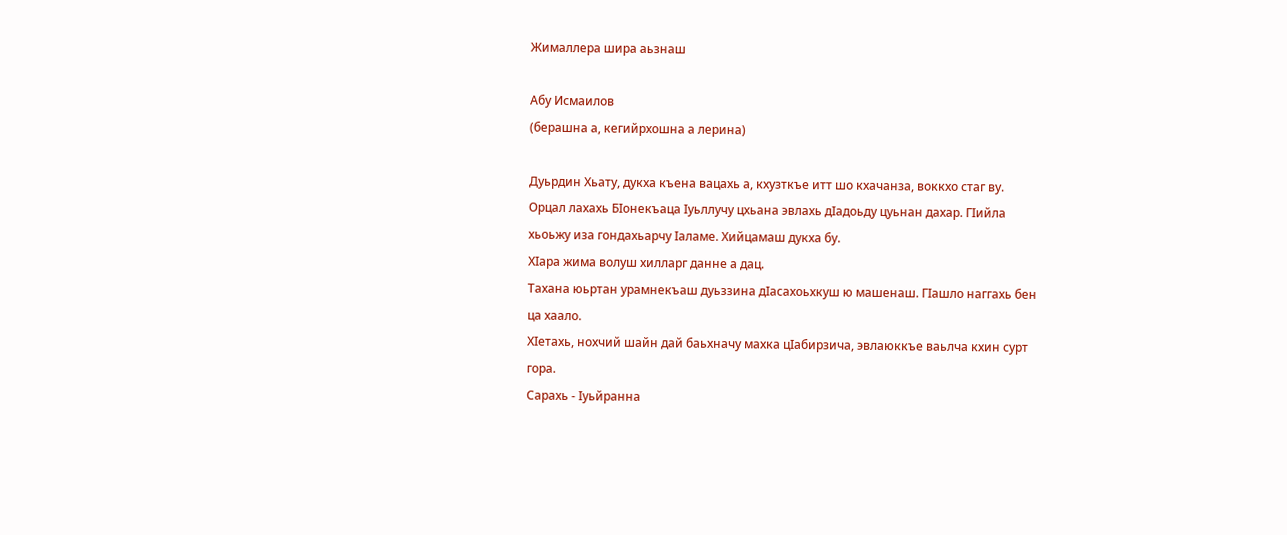Жималлера шира аьзнаш

Абу Исмаилов
(берашна а, кегийрхошна а лерина)

Дуьрдин Хьату, дукха къена вацахь а, кхузткъе итт шо кхачанза, воккхо стаг ву.
Орцал лахахь БIонекъаца Iуьллучу цхьана эвлахь дIадоьду цуьнан дахар. ГIийла хьоьжу иза гондахьарчу Iаламе. Хийцамаш дукха бу.
ХIара жима волуш хилларг данне а дац.
Тахана юьртан урамнекъаш дуьззина дIасахоьхкуш ю машенаш. ГIашло наггахь бен ца хаало.
ХIетахь, нохчий шайн дай баьхначу махка цIабирзича, эвлаюккъе ваьлча кхин сурт гора.
Сарахь - Iуьйранна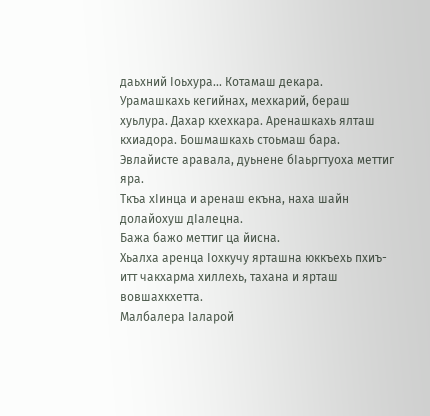даьхний Iоьхура... Котамаш декара. Урамашкахь кегийнах, мехкарий, бераш хуьлура. Дахар кхехкара. Аренашкахь ялташ кхиадора. Бошмашкахь стоьмаш бара. Эвлайисте аравала, дуьнене бIаьргтуоха меттиг яра.
Ткъа хIинца и аренаш екъна, наха шайн долайохуш дIалецна.
Бажа бажо меттиг ца йисна.
Хьалха аренца Iохкучу ярташна юккъехь пхиъ-итт чакхарма хиллехь, тахана и ярташ вовшахкхетта.
Малбалера Iаларой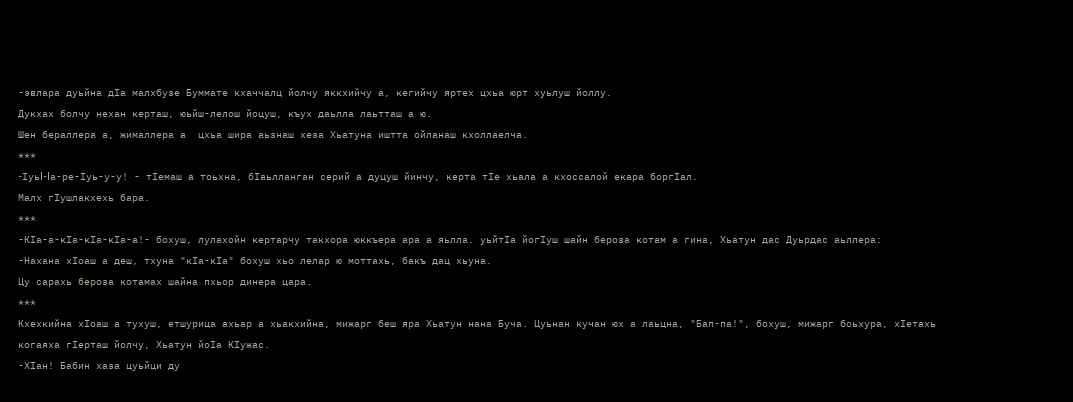-эвлара дуьйна дIа малхбузе Буммате кхаччалц йолчу яккхийчу а, кегийчу яртех цхьа юрт хуьлуш йоллу.
Дукхах болчу нехан керташ, юьйш-лелош йоцуш, къух даьлла лаьтташ а ю.
Шен бераллера а, жималлера а  цхьа шира аьзнаш хеза Хьатуна иштта ойланаш кхоллаелча.
***
-IуьI-Iа-ре-Iуь-у-у! - тIемаш а тоьхна, бIаьлланган серий а дуцуш йинчу, керта тIе хьала а кхоссалой екара боргIал.
Малх гIушлакхехь бара.
***
-КIа-а-кIа-кIа-кIа-а!- бохуш, лулахойн кертарчу такхора юккъера ара а яьлла. уьйтIа йогIуш шайн бероза котам а гина, Хьатун дас Дуьрдас аьллера:
-Нахана хIоаш а деш, тхуна "кIа-кIа" бохуш хьо лелар ю моттахь, бакъ дац хьуна.
Цу сарахь бероза котамах шайна пхьор динера цара.
***
Кхехкийна хIоаш а тухуш, етшурица ахьар а хьакхийна, мижарг беш яра Хьатун нана Буча. Цуьнан кучан юх а лаьцна, "Бап-па!", бохуш, мижарг боьхура, хIетахь когаяха гIерташ йолчу, Хьатун йоIа КIужас.
-ХIан! Бабин хаза цуьйци ду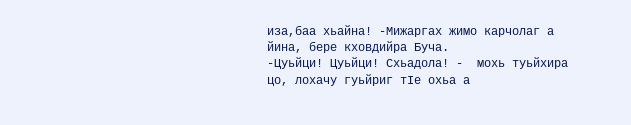иза,баа хьайна! -Мижаргах жимо карчолаг а йина, бере кховдийра Буча.
-Цуьйци! Цуьйци! Схьадола! -  мохь туьйхира цо, лохачу гуьйриг тIе охьа а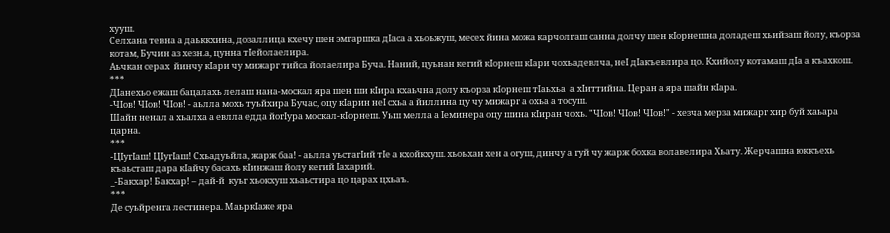хууш.
Селхана тевна а даьккхина, дозаллица кхечу шен эмгаршка дIаса а хьоьжуш, месех йина можа карчолгаш санна долчу шен кIорнешна доладеш хьийзаш йолу, къорза котам, Бучин аз хезн.а, цунна тIейолаелира.
Аьчкан серах  йинчу кIари чу мижарг тийса йолаелира Буча. Наний, цуьнан кегий кIорнеш кIари чохьадевлча, неI дIакъевлира цо. Кхийолу котамаш дIа а къахкош.
***
ДIанехьо ежаш бацалахь лелаш нана-москал яра шен ши кIира кхаьчна долу къорза кIорнеш тIаьхьа  а хIиттийна. Церан а яра шайн кIара.
-ЧIов! ЧIов! ЧIов! - аьлла мохь туьйхира Бучас, оцу кIарин неI схьа а йиллина цу чу мижарг а охьа а тосуш.
Шайн ненал а хьалха а евлла едда йогIура москал-кIорнеш. Уьш мелла а Iеминера оцу шина кIиран чохь. "ЧIов! ЧIов! ЧIов!" - хезча мерза мижарг хир буй хаьара царна.
***
-ЦIугIаш! ЦIугIаш! Схьадуьйла, жарж баа! - аьлла уьстагIий тIе а кхойкхуш. хьоьхан хен а огуш, динчу а гуй чу жарж бохка волавелира Хьату. Жерчашна юккъехь къаьсташ дара кIайчу басахь кIинжаш йолу кегий Iахарий.
_-Бакхар! Бакхар! – дай-й  куьг хьокхуш хьаьстира цо царах цхьаъ.
***
Де суьйренга лестинера. МаьркIаже яра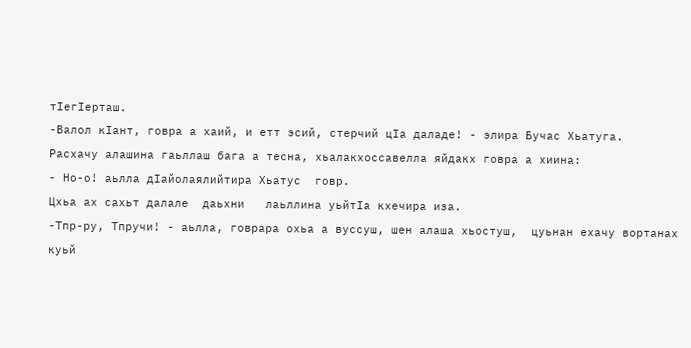тIегIерташ.
-Валол кIант, говра а хаий, и етт эсий, стерчий цIа даладе! - элира Бучас Хьатуга.
Расхачу алашина гаьллаш бага а тесна, хьалакхоссавелла яйдакх говра а хиина:
- Но-о! аьлла дIайолаялийтира Хьатус  говр.
Цхьа ах сахьт далале  даьхни   лаьллина уьйтIа кхечира иза.
-Тпр-ру, Тпручи! - аьлла, говрара охьа а вуссуш, шен алаша хьостуш,  цуьнан ехачу вортанах куьй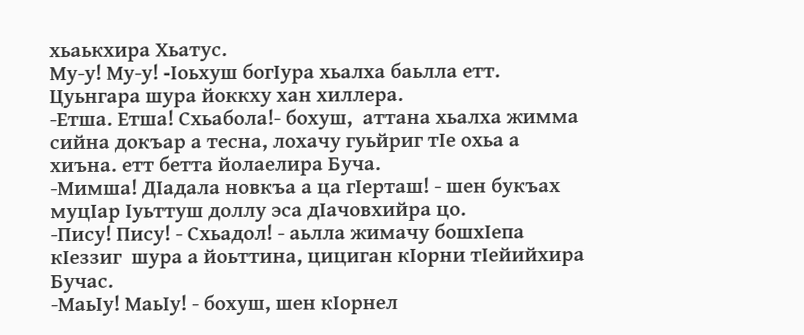хьаькхира Хьатус.
Му-у! Му-у! -Iоьхуш богIура хьалха баьлла етт. Цуьнгара шура йоккху хан хиллера.
-Етша. Етша! Схьабола!- бохуш,  аттана хьалха жимма сийна докъар а тесна, лохачу гуьйриг тIе охьа а хиъна. етт бетта йолаелира Буча.
-Мимша! ДIадала новкъа а ца гIерташ! - шен букъах муцIар Iуьттуш доллу эса дIачовхийра цо.
-Пису! Пису! - Схьадол! - аьлла жимачу бошхIепа кIеззиг  шура а йоьттина, цициган кIорни тIейийхира Бучас.
-МаьIу! МаьIу! - бохуш, шен кIорнел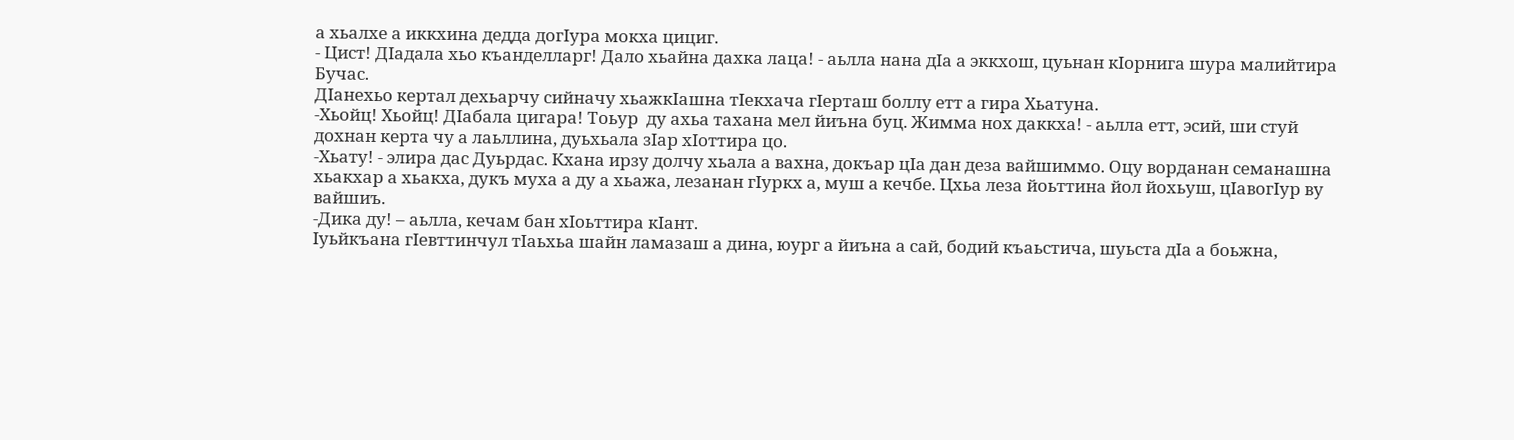а хьалхе а иккхина дедда догIура мокха цициг.
- Цист! ДIадала хьо къанделларг! Дало хьайна дахка лаца! - аьлла нана дIа а эккхош, цуьнан кIорнига шура малийтира Бучас.
ДIанехьо кертал дехьарчу сийначу хьажкIашна тIекхача гIерташ боллу етт а гира Хьатуна.
-Хьойц! Хьойц! ДIабала цигара! Тоьур  ду ахьа тахана мел йиъна буц. Жимма нох даккха! - аьлла етт, эсий, ши стуй дохнан керта чу а лаьллина, дуьхьала зIар хIоттира цо.
-Хьату! - элира дас Дуьрдас. Кхана ирзу долчу хьала а вахна, докъар цIа дан деза вайшиммо. Оцу ворданан семанашна хьакхар а хьакха, дукъ муха а ду а хьажа, лезанан гIуркх а, муш а кечбе. Цхьа леза йоьттина йол йохьуш, цIавогIур ву вайшиъ.
-Дика ду! – аьлла, кечам бан хIоьттира кIант.
Iуьйкъана гIевттинчул тIаьхьа шайн ламазаш а дина, юург а йиъна а сай, бодий къаьстича, шуьста дIа а боьжна,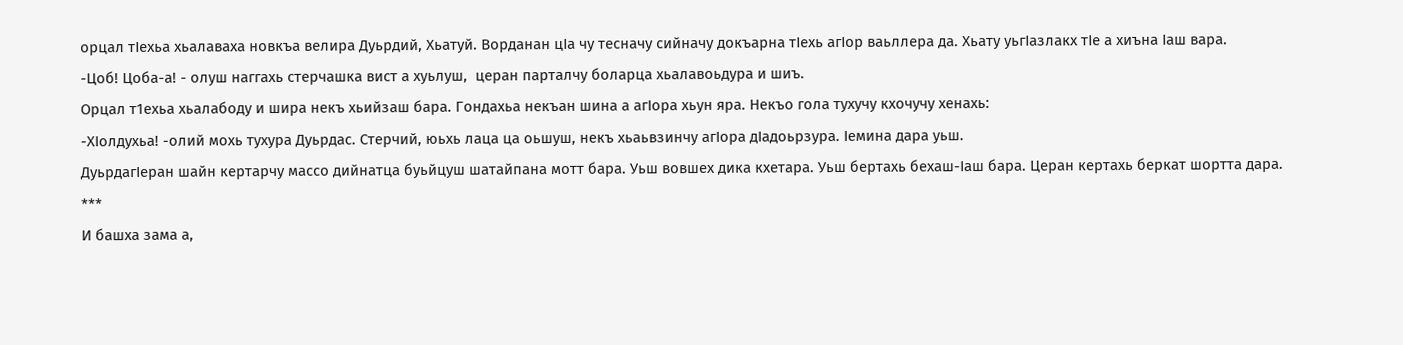орцал тIехьа хьалаваха новкъа велира Дуьрдий, Хьатуй. Ворданан цIа чу тесначу сийначу докъарна тIехь агIор ваьллера да. Хьату уьгIазлакх тIе а хиъна Iаш вара.
-Цоб! Цоба-а! - олуш наггахь стерчашка вист а хуьлуш,  церан парталчу боларца хьалавоьдура и шиъ.
Орцал т1ехьа хьалабоду и шира некъ хьийзаш бара. Гондахьа некъан шина а агIора хьун яра. Некъо гола тухучу кхочучу хенахь:
-ХIолдухьа! -олий мохь тухура Дуьрдас. Стерчий, юьхь лаца ца оьшуш, некъ хьаьвзинчу агIора дIадоьрзура. Iемина дара уьш.
ДуьрдагIеран шайн кертарчу массо дийнатца буьйцуш шатайпана мотт бара. Уьш вовшех дика кхетара. Уьш бертахь бехаш-Iаш бара. Церан кертахь беркат шортта дара.
***
И башха зама а,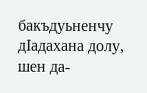бакъдуьненчу дIадахана долу, шен да-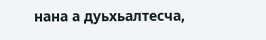нана а дуьхьалтесча,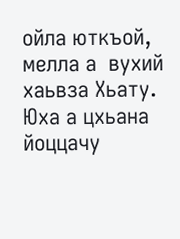ойла юткъой, мелла а  вухий хаьвза Хьату. Юха а цхьана йоццачу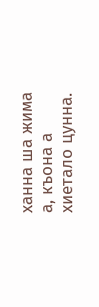ханна ша жима а, къона а хиетало цунна.